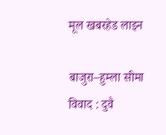मूल खबरहेड लाइन

बाजुरा–हुम्ला सीमा विवाद : दुवै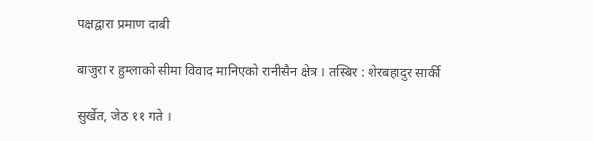पक्षद्वारा प्रमाण दाबी

बाजुरा र हुम्लाको सीमा विवाद मानिएको रानीसैन क्षेत्र । तस्बिर : शेरबहादुर सार्की

सुर्खेत, जेठ ११ गते ।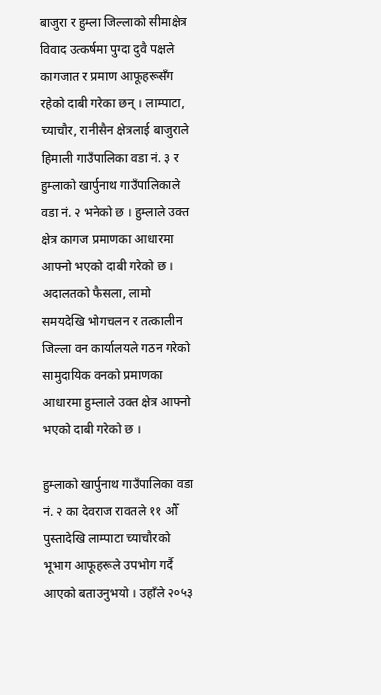बाजुरा र हुम्ला जिल्लाको सीमाक्षेत्र विवाद उत्कर्षमा पुग्दा दुवै पक्षले कागजात र प्रमाण आफूहरूसँग रहेको दाबी गरेका छन् । लाम्पाटा, च्याचौर, रानीसैन क्षेत्रलाई बाजुराले हिमाली गाउँपालिका वडा नं. ३ र हुम्लाको खार्पुनाथ गाउँपालिकाले वडा नं. २ भनेको छ । हुम्लाले उक्त क्षेत्र कागज प्रमाणका आधारमा आफ्नो भएको दाबी गरेको छ । अदालतको फैसला, लामो समयदेखि भोगचलन र तत्कालीन जिल्ला वन कार्यालयले गठन गरेको सामुदायिक वनको प्रमाणका आधारमा हुम्लाले उक्त क्षेत्र आफ्नो भएको दाबी गरेको छ ।

हुम्लाको खार्पुनाथ गाउँपालिका वडा नं. २ का देवराज रावतले ११ औँ पुस्तादेखि लाम्पाटा च्याचौरको भूभाग आफूहरूले उपभोग गर्दै आएको बताउनुभयो । उहाँले २०५३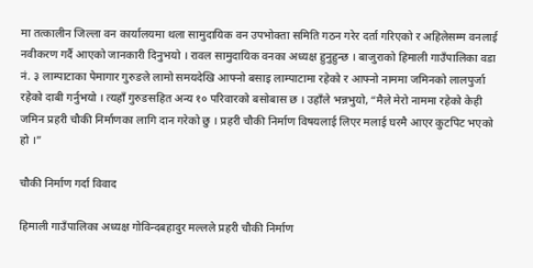मा तत्कालीन जिल्ला वन कार्यालयमा थला सामुदायिक वन उपभोक्ता समिति गठन गरेर दर्ता गरिएको र अहिलेसम्म वनलाई नवीकरण गर्दै आएको जानकारी दिनुभयो । रावल सामुदायिक वनका अध्यक्ष हुनुहुन्छ । बाजुराको हिमाली गाउँपालिका वडा नं. ३ लाम्पाटाका पेमागार गुरुङले लामो समयदेखि आफ्नो बसाइ लाम्पाटामा रहेको र आफ्नो नाममा जमिनको लालपुर्जा रहेको दाबी गर्नुभयो । त्यहाँ गुरुङसहित अन्य १० परिवारको बसोबास छ । उहाँले भन्नभुयो, “मैले मेरो नाममा रहेको केही जमिन प्रहरी चौकी निर्माणका लागि दान गरेको छु । प्रहरी चौकी निर्माण विषयलाई लिएर मलाई घरमै आएर कुटपिट भएको हो ।”

चौकी निर्माण गर्दा विवाद

हिमाली गाउँपालिका अध्यक्ष गोविन्दबहादुर मल्लले प्रहरी चौकी निर्माण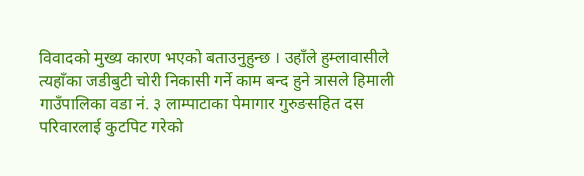विवादको मुख्य कारण भएको बताउनुहुन्छ । उहाँले हुम्लावासीले त्यहाँका जडीबुटी चोरी निकासी गर्ने काम बन्द हुने त्रासले हिमाली गाउँपालिका वडा नं. ३ लाम्पाटाका पेमागार गुरुङसहित दस परिवारलाई कुटपिट गरेको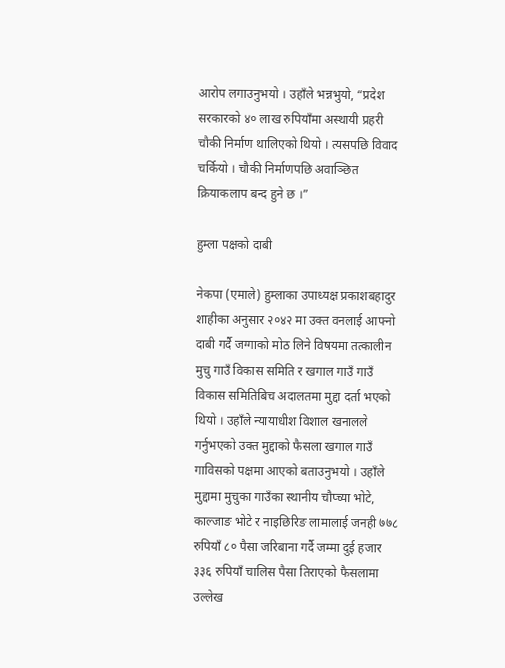आरोप लगाउनुभयो । उहाँले भन्नभुयो, “प्रदेश सरकारको ४० लाख रुपियाँमा अस्थायी प्रहरी चौकी निर्माण थालिएको थियो । त्यसपछि विवाद चर्कियो । चौकी निर्माणपछि अवाञ्छित क्रियाकलाप बन्द हुने छ ।”

हुम्ला पक्षको दाबी

नेकपा (एमाले) हुम्लाका उपाध्यक्ष प्रकाशबहादुर शाहीका अनुसार २०४२ मा उक्त वनलाई आफ्नो दाबी गर्दै जग्गाको मोठ लिने विषयमा तत्कालीन मुचु गाउँ विकास समिति र खगाल गाउँ गाउँ विकास समितिबिच अदालतमा मुद्दा दर्ता भएको थियो । उहाँले न्यायाधीश विशाल खनालले गर्नुभएको उक्त मुद्दाको फैसला खगाल गाउँ गाविसको पक्षमा आएको बताउनुभयो । उहाँले मुद्दामा मुचुका गाउँका स्थानीय चौप्च्या भोटे, काल्जाङ भोटे र नाइछिरिङ लामालाई जनही ७७८ रुपियाँ ८० पैसा जरिबाना गर्दै जम्मा दुई हजार ३३६ रुपियाँ चालिस पैसा तिराएको फैसलामा उल्लेख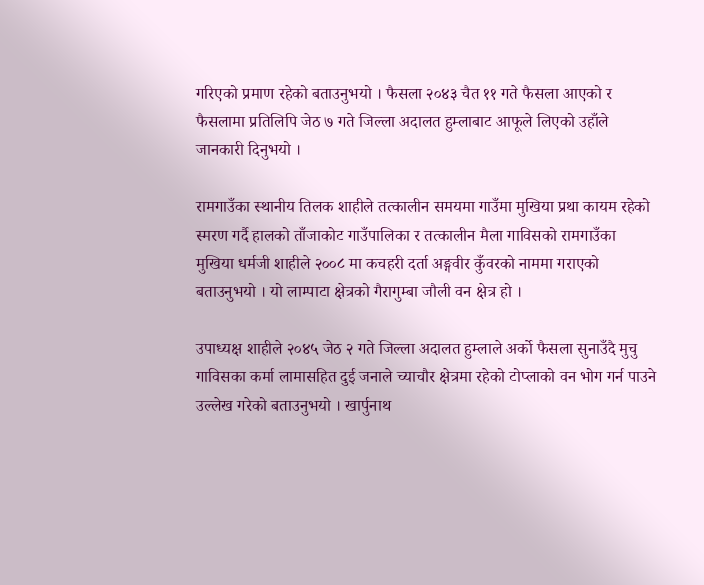गरिएको प्रमाण रहेको बताउनुभयो । फैसला २०४३ चैत ११ गते फैसला आएको र फैसलामा प्रतिलिपि जेठ ७ गते जिल्ला अदालत हुम्लाबाट आफूले लिएको उहाँले जानकारी दिनुभयो ।

रामगाउँका स्थानीय तिलक शाहीले तत्कालीन समयमा गाउँमा मुखिया प्रथा कायम रहेको स्मरण गर्दै हालको ताँजाकोट गाउँपालिका र तत्कालीन मैला गाविसको रामगाउँका मुखिया धर्मजी शाहीले २००८ मा कचहरी दर्ता अङ्गवीर कुँवरको नाममा गराएको बताउनुभयो । यो लाम्पाटा क्षेत्रको गैरागुम्बा जौली वन क्षेत्र हो ।

उपाध्यक्ष शाहीले २०४५ जेठ २ गते जिल्ला अदालत हुम्लाले अर्को फैसला सुनाउँदै मुचु गाविसका कर्मा लामासहित दुई जनाले च्याचौर क्षेत्रमा रहेको टोप्लाको वन भोग गर्न पाउने उल्लेख गरेको बताउनुभयो । खार्पुनाथ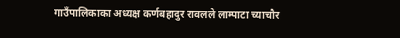गाउँपालिकाका अध्यक्ष कर्णबहादुर रावलले लाम्पाटा च्याचौर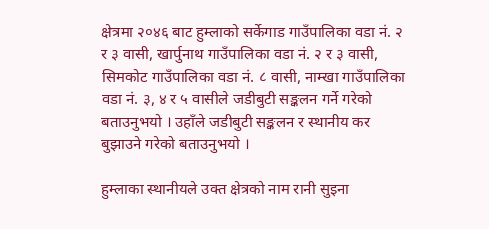क्षेत्रमा २०४६ बाट हुम्लाको सर्केगाड गाउँपालिका वडा नं. २ र ३ वासी, खार्पुनाथ गाउँपालिका वडा नं. २ र ३ वासी, सिमकोट गाउँपालिका वडा नं. ८ वासी, नाम्खा गाउँपालिका वडा नं. ३, ४ र ५ वासीले जडीबुटी सङ्कलन गर्ने गरेको बताउनुभयो । उहाँले जडीबुटी सङ्कलन र स्थानीय कर बुझाउने गरेको बताउनुभयो ।

हुम्लाका स्थानीयले उक्त क्षेत्रको नाम रानी सुइना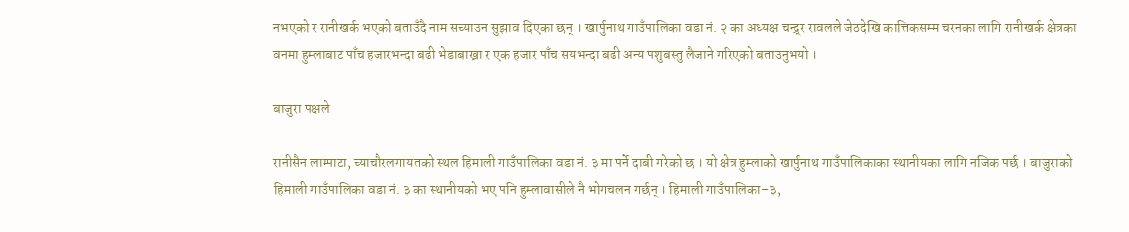नभएको र रानीखर्क भएको बताउँदै नाम सच्याउन सुझाव दिएका छन् । खार्पुनाथ गाउँपालिका वडा नं. २ का अध्यक्ष चन्द्र्र रावलले जेठदेखि कात्तिकसम्म चरनका लागि रानीखर्क क्षेत्रका वनमा हुम्लाबाट पाँच हजारभन्दा बढी भेडाबाख्रा र एक हजार पाँच सयभन्दा बढी अन्य पशुबस्तु लैजाने गरिएको बताउनुभयो ।

बाजुरा पक्षले

रानीसैन लाम्पाटा, च्याचौरलगायतको स्थल हिमाली गाउँपालिका वडा नं. ३ मा पर्ने दाबी गरेको छ । यो क्षेत्र हुम्लाको खार्पुनाथ गाउँपालिकाका स्थानीयका लागि नजिक पर्छ । बाजुराको हिमाली गाउँपालिका वडा नं. ३ का स्थानीयको भए पनि हुम्लावासीले नै भोगचलन गर्छन् । हिमाली गाउँपालिका–३,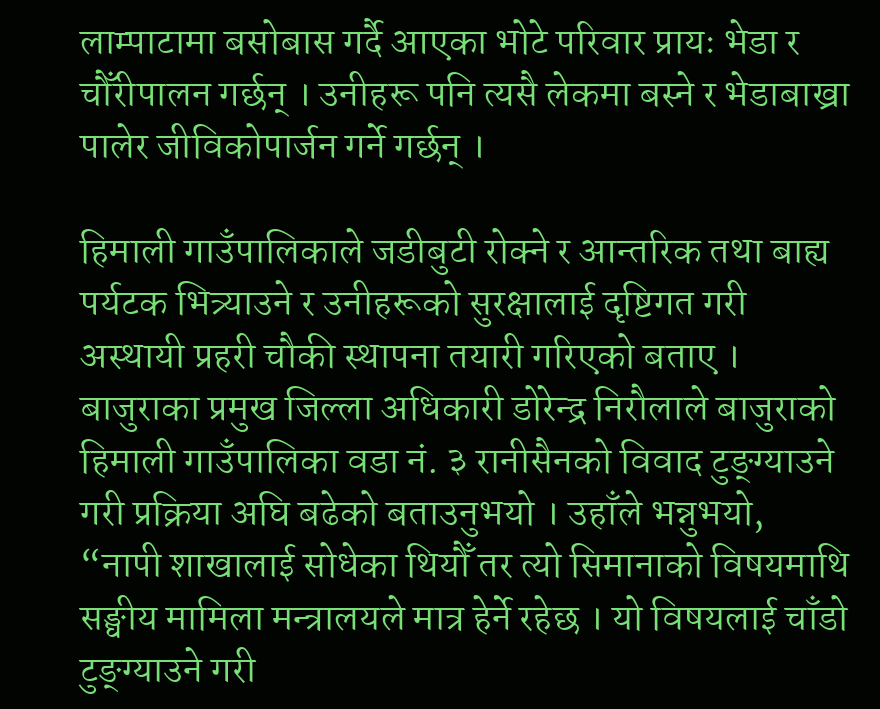लाम्पाटामा बसोबास गर्दै आएका भोटे परिवार प्रायः भेडा र चौँरीपालन गर्छन् । उनीहरू पनि त्यसै लेकमा बस्ने र भेडाबाख्रा पालेर जीविकोपार्जन गर्ने गर्छन् ।

हिमाली गाउँपालिकाले जडीबुटी रोक्ने र आन्तरिक तथा बाह्य पर्यटक भित्र्याउने र उनीहरूको सुरक्षालाई दृष्टिगत गरी अस्थायी प्रहरी चौकी स्थापना तयारी गरिएको बताए । बाजुराका प्रमुख जिल्ला अधिकारी डोरेन्द्र निरौलाले बाजुराको हिमाली गाउँपालिका वडा नं. ३ रानीसैनको विवाद टुङ्ग्याउने गरी प्रक्रिया अघि बढेको बताउनुभयो । उहाँले भन्नुभयो, “नापी शाखालाई सोधेका थियौँ तर त्यो सिमानाको विषयमाथि सङ्घीय मामिला मन्त्रालयले मात्र हेर्ने रहेछ । यो विषयलाई चाँडो टुङ्ग्याउने गरी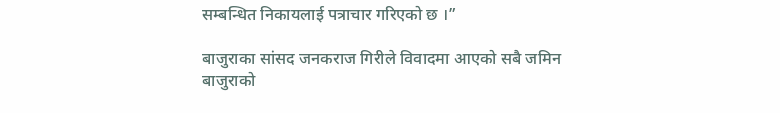सम्बन्धित निकायलाई पत्राचार गरिएको छ ।”

बाजुराका सांसद जनकराज गिरीले विवादमा आएको सबै जमिन बाजुराको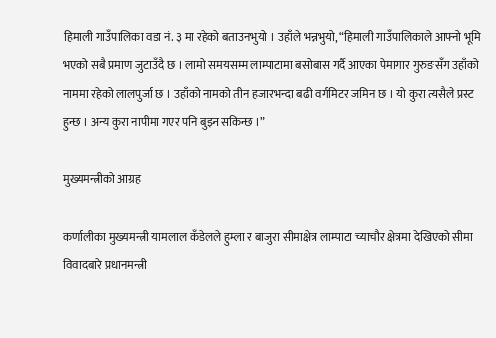हिमाली गाउँपालिका वडा नं. ३ मा रहेको बताउनभुयो । उहाँले भन्नभुयो, “हिमाली गाउँपालिकाले आफ्नो भूमि भएको सबै प्रमाण जुटाउँदै छ । लामो समयसम्म लाम्पाटामा बसोबास गर्दै आएका पेमागार गुरुङसँग उहाँको नाममा रहेको लालपुर्जा छ । उहाँको नामको तीन हजारभन्दा बढी वर्गमिटर जमिन छ । यो कुरा त्यसैले प्रस्ट हुन्छ । अन्य कुरा नापीमा गएर पनि बुझ्न सकिन्छ ।”

मुख्यमन्त्रीको आग्रह

कर्णालीका मुख्यमन्त्री यामलाल कँडेलले हुम्ला र बाजुरा सीमाक्षेत्र लाम्पाटा च्याचौर क्षेत्रमा देखिएको सीमा विवादबारे प्रधानमन्त्री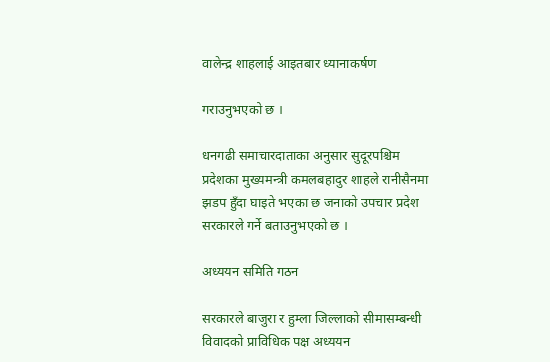वालेन्द्र शाहलाई आइतबार ध्यानाकर्षण

गराउनुभएको छ ।

धनगढी समाचारदाताका अनुसार सुदूरपश्चिम प्रदेशका मुख्यमन्त्री कमलबहादुर शाहले रानीसैनमा झडप हुँदा घाइते भएका छ जनाको उपचार प्रदेश सरकारले गर्ने बताउनुभएको छ ।

अध्ययन समिति गठन

सरकारले बाजुरा र हुम्ला जिल्लाको सीमासम्बन्धी विवादको प्राविधिक पक्ष अध्ययन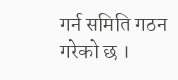गर्न समिति गठन गरेको छ ।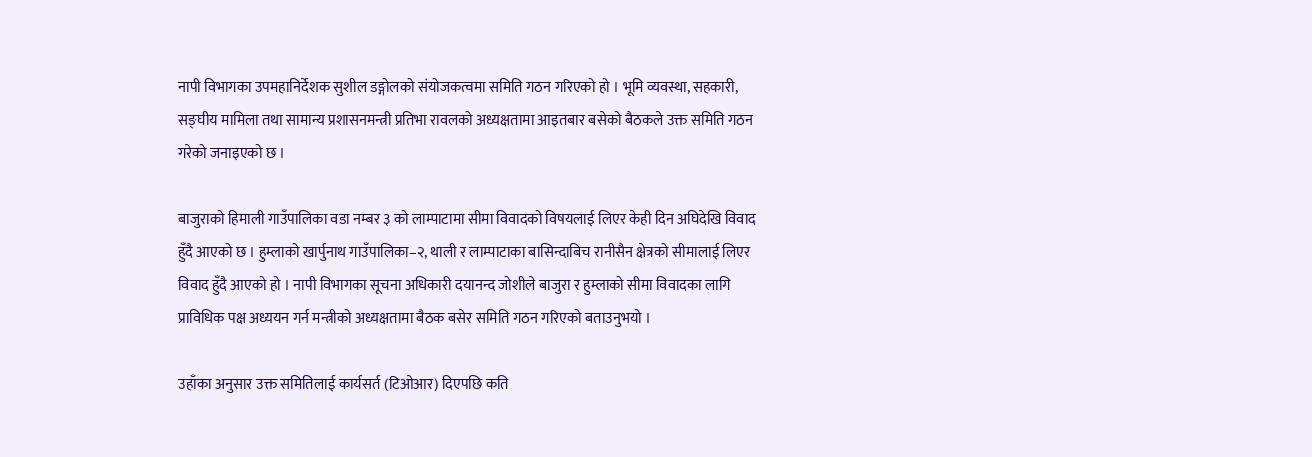नापी विभागका उपमहानिर्देशक सुशील डङ्गोलको संयोजकत्वमा समिति गठन गरिएको हो । भूमि व्यवस्था, सहकारी, सङ्घीय मामिला तथा सामान्य प्रशासनमन्त्री प्रतिभा रावलको अध्यक्षतामा आइतबार बसेको बैठकले उक्त समिति गठन गरेको जनाइएको छ ।

बाजुराको हिमाली गाउँपालिका वडा नम्बर ३ को लाम्पाटामा सीमा विवादको विषयलाई लिएर केही दिन अघिदेखि विवाद हुँदै आएको छ । हुम्लाको खार्पुनाथ गाउँपालिका–२, थाली र लाम्पाटाका बासिन्दाबिच रानीसैन क्षेत्रको सीमालाई लिएर विवाद हुँदै आएको हो । नापी विभागका सूचना अधिकारी दयानन्द जोशीले बाजुरा र हुम्लाको सीमा विवादका लागि प्राविधिक पक्ष अध्ययन गर्न मन्त्रीको अध्यक्षतामा बैठक बसेर समिति गठन गरिएको बताउनुभयो ।

उहाँका अनुसार उक्त समितिलाई कार्यसर्त (टिओआर) दिएपछि कति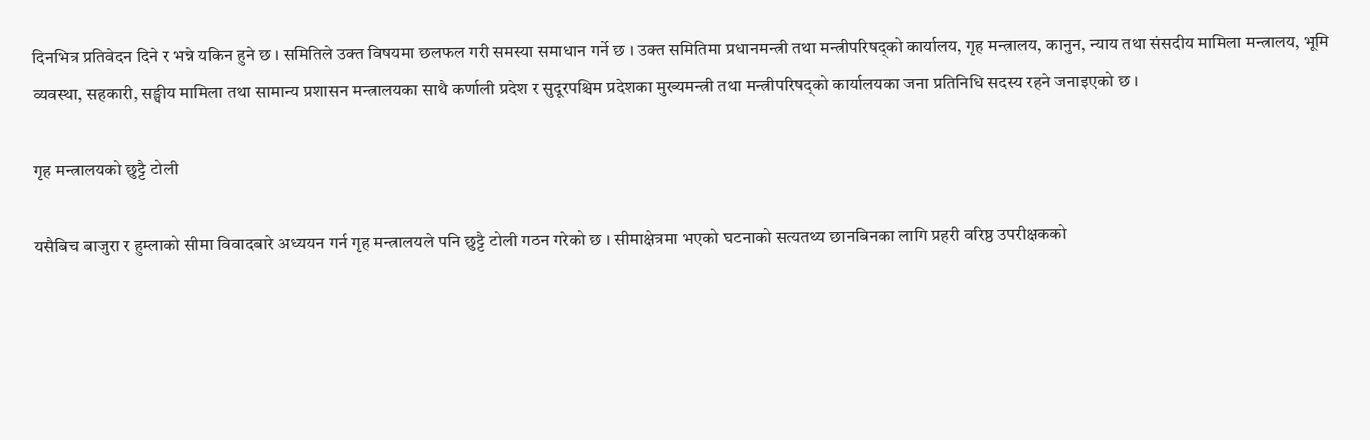दिनभित्र प्रतिवेदन दिने र भन्ने यकिन हुने छ । समितिले उक्त विषयमा छलफल गरी समस्या समाधान गर्ने छ । उक्त समितिमा प्रधानमन्त्री तथा मन्त्रीपरिषद्को कार्यालय, गृह मन्त्रालय, कानुन, न्याय तथा संसदीय मामिला मन्त्रालय, भूमि व्यवस्था, सहकारी, सङ्घीय मामिला तथा सामान्य प्रशासन मन्त्रालयका साथै कर्णाली प्रदेश र सुदूरपश्चिम प्रदेशका मुख्यमन्त्री तथा मन्त्रीपरिषद्को कार्यालयका जना प्रतिनिधि सदस्य रहने जनाइएको छ ।

गृह मन्त्रालयको छुट्टै टोली

यसैबिच बाजुरा र हुम्लाको सीमा विवादबारे अध्ययन गर्न गृह मन्त्रालयले पनि छुट्टै टोली गठन गरेको छ । सीमाक्षेत्रमा भएको घटनाको सत्यतथ्य छानबिनका लागि प्रहरी वरिष्ठ उपरीक्षकको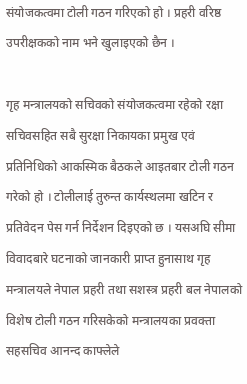संयोजकत्वमा टोली गठन गरिएको हो । प्रहरी वरिष्ठ उपरीक्षकको नाम भने खुलाइएको छैन ।

गृह मन्त्रालयको सचिवको संयोजकत्वमा रहेको रक्षा सचिवसहित सबै सुरक्षा निकायका प्रमुख एवं प्रतिनिधिको आकस्मिक बैठकले आइतबार टोली गठन गरेको हो । टोलीलाई तुरुन्त कार्यस्थलमा खटिन र प्रतिवेदन पेस गर्न निर्देशन दिइएको छ । यसअघि सीमा विवादबारे घटनाको जानकारी प्राप्त हुनासाथ गृह मन्त्रालयले नेपाल प्रहरी तथा सशस्त्र प्रहरी बल नेपालको विशेष टोली गठन गरिसकेको मन्त्रालयका प्रवक्ता सहसचिव आनन्द काफ्लेले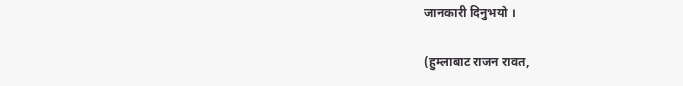जानकारी दिनुभयो ।

(हुम्लाबाट राजन रावत,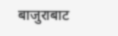बाजुराबाट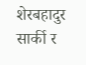शेरबहादुर सार्की र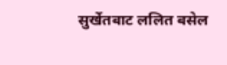सुर्खेतबाट ललित बसेल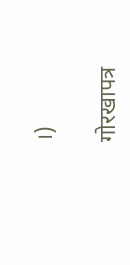।)

गोरखापत्र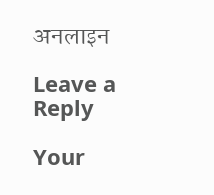अनलाइन

Leave a Reply

Your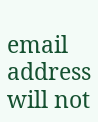email address will not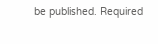be published. Required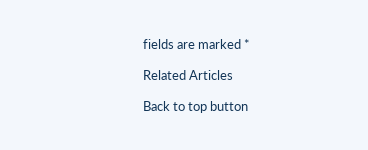fields are marked *

Related Articles

Back to top button